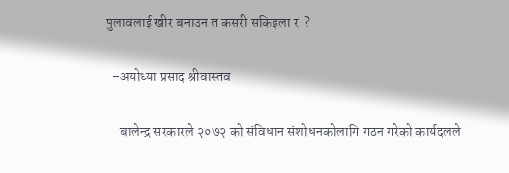पुलावलाई खीर बनाउन त कसरी सकिइला र  ?

  –अयोध्या प्रसाद श्रीवास्तव

     बालेन्द्र सरकारले २०७२ को संविधान संशोधनकोलागि गठन गरेको कार्यदलले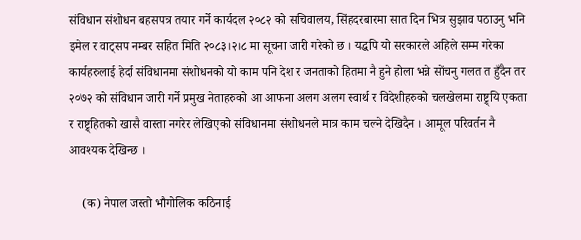संविधान संशोधन बहसपत्र तयार गर्ने कार्यदल २०८२ को सचिवालय, सिंहदरबारमा सात दिन भित्र सुझाव पठाउनु भनि इमेल र वाट्सप नम्बर सहित मिति २०८३।२।८ मा सूचना जारी गरेको छ । यद्धपि यो सरकारले अहिले सम्म गरेका कार्यहरुलाई हेर्दा संविधानमा संशोधनको यो काम पनि देश र जनताको हितमा नै हुने होला भन्ने सोंचनु गलत त हुँदैन तर २०७२ को संविधान जारी गर्ने प्रमुख नेताहरुको आ आफना अलग अलग स्वार्थ र विदेशीहरुको चलखेलमा राष्ट्र्यि एकता र राष्ट्र्हितको खासै वास्ता नगरेर लेखिएको संविधानमा संशोधनले मात्र काम चल्ने देखिदैन । आमूल परिवर्तन नै आवश्यक देखिन्छ ।

    (क) नेपाल जस्तो भौगोलिक कठिनाई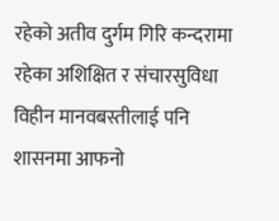रहेको अतीव दुर्गम गिरि कन्दरामा रहेका अशिक्षित र संचारसुविधा विहीन मानवबस्तीलाई पनि शासनमा आफनो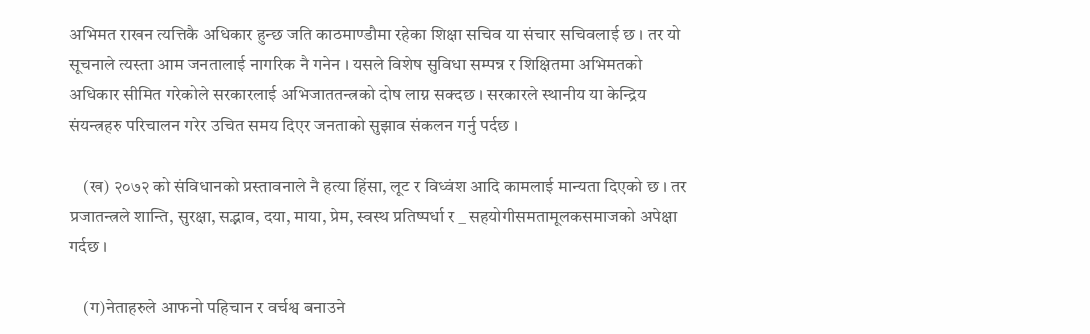अभिमत राखन त्यत्तिकै अधिकार हुन्छ जति काठमाण्डौमा रहेका शिक्षा सचिव या संचार सचिवलाई छ । तर यो सूचनाले त्यस्ता आम जनतालाई नागरिक नै गनेन । यसले विशेष सुविधा सम्पन्न र शिक्षितमा अभिमतको अधिकार सीमित गरेकोले सरकारलाई अभिजाततन्त्रको दोष लाग्न सक्दछ । सरकारले स्थानीय या केन्द्रिय संयन्त्रहरु परिचालन गरेर उचित समय दिएर जनताको सुझाव संकलन गर्नु पर्दछ ।

    (ख) २०७२ को संविधानको प्रस्तावनाले नै हत्या हिंसा, लूट र विध्वंश आदि कामलाई मान्यता दिएको छ । तर प्रजातन्त्रले शान्ति, सुरक्षा, सद्भाव, दया, माया, प्रेम, स्वस्थ प्रतिष्पर्धा र _ सहयोगीसमतामूलकसमाजको अपेक्षा गर्दछ ।

    (ग)नेताहरुले आफनो पहिचान र वर्चश्व बनाउने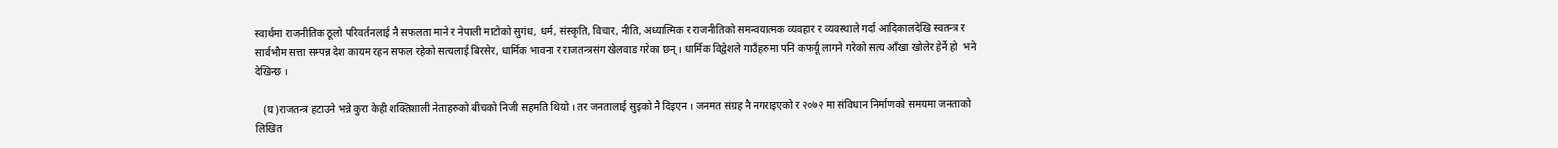स्वार्थमा राजनीतिक ठूलो परिवर्तनलाई नै सफलता माने र नेपाली माटोको सुगंध, धर्म, संस्कृति, विचार, नीति, अध्यात्मिक र राजनीतिको समन्वयात्मक व्यवहार र व्यवस्थाले गर्दा आदिकालदेखि स्वतन्त्र र सार्वभौम सत्ता सम्पन्न देश कायम रहन सफल रहेको सत्यलाई बिरसेर, धार्मिक भावना र राजतन्त्रसंग खेलवाड गरेका छन् । धार्मिक विद्वेशले गाउँहरुमा पनि कफर्यू लागने गरेको सत्य आँखा खोलेर हेर्ने हो  भने देखिन्छ ।

   (घ)राजतन्त्र हटाउने भन्ने कुरा केही शक्तिशाली नेताहरुको बीचको निजी सहमति थियो । तर जनतालाई सुइको नै दिइएन । जनमत संग्रह नै नगराइएको र २०७२ मा संविधान निर्माणको समयमा जनताको लिखित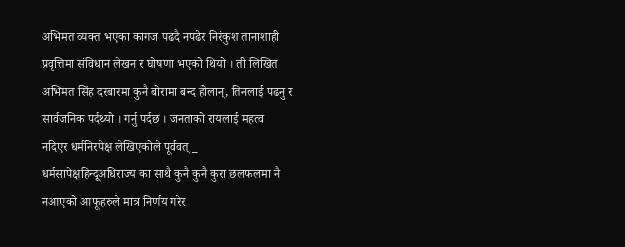अभिमत व्यक्त भएका कागज पढदै नपढेर निरंकुश तानाशाही प्रवृत्तिमा संविधान लेखन र घोषणा भएको थियो । ती लिखित अभिमत सिंह दरबारमा कुनै बोरामा बन्द होलान्, तिनलाई पढनु र सार्वजनिक पर्दथ्यो । गर्नु पर्दछ । जनताको रायलाई महत्व  नदिएर धर्मनिरपेक्ष लेखिएकोले पूर्ववत् _ धर्मसापेक्षहिन्दूअधिराज्य का साथै कुनै कुनै कुरा छलफलमा नै नआएको आफूहरुले मात्र निर्णय गरेर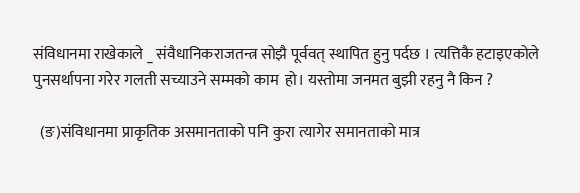संविधानमा राखेकाले _ संवैधानिकराजतन्त्र सोझै पूर्ववत् स्थापित हुनु पर्दछ । त्यत्तिकै हटाइएकोले पुनसर्थापना गरेर गलती सच्याउने सम्मको काम  हो। यस्तोमा जनमत बुझी रहनु नै किन ?

  (ङ)संविधानमा प्राकृतिक असमानताको पनि कुरा त्यागेर समानताको मात्र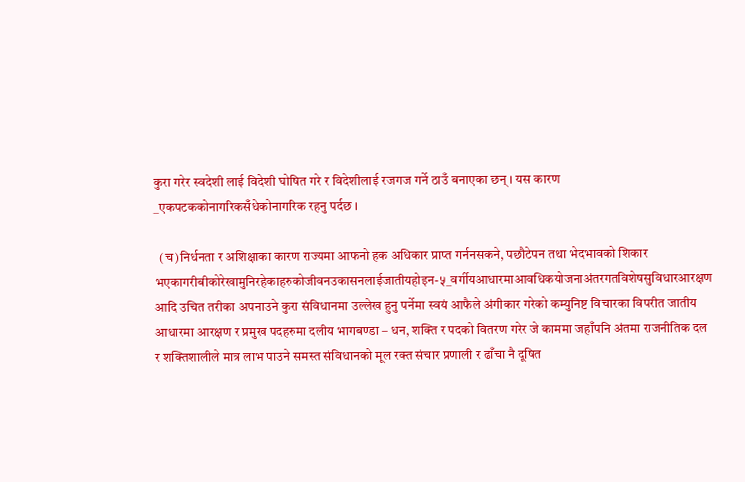कुरा गरेर स्वदेशी लाई विदेशी घोषित गरे र विदेशीलाई रजगज गर्ने ठाउँ बनाएका छन् । यस कारण _एकपटककोनागरिकसँधेकोनागरिक रहनु पर्दछ ।

  (च)निर्धनता र अशिक्षाका कारण राज्यमा आफनो हक अधिकार प्राप्त गर्ननसकने, पछौटेपन तथा भेदभावको शिकार भएकागरीबीकोरेखामुनिरहेकाहरुकोजीवनउकासनलाईजातीयहोइन-५_वर्गीयआधारमाआवधिकयोजनाअंतरगतविशेषसुविधारआरक्षण आदि उचित तरीका अपनाउने कुरा संविधानमा उल्लेख हुनु पर्नेमा स्वयं आफैले अंगीकार गरेको कम्युनिष्ट विचारका विपरीत जातीय आधारमा आरक्षण र प्रमुख पदहरुमा दलीय भागबण्डा – धन, शक्ति र पदको वितरण गरेर जे काममा जहाँपनि अंतमा राजनीतिक दल र शक्तिशालीले मात्र लाभ पाउने समस्त संविधानको मूल रक्त संचार प्रणाली र ढाँचा नै दूषित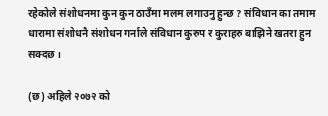रहेकोले संशोधनमा कुन कुन ठाउँमा मलम लगाउनु हुन्छ ? संविधान का तमाम धारामा संशोधनै संशोधन गर्नाले संविधान कुरुप र कुराहरु बाझिने खतरा हुन सक्दछ ।

(छ) अहिले २०७२ को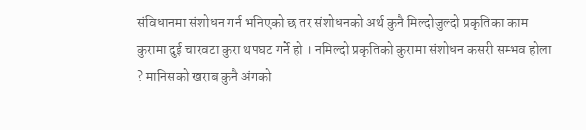संविधानमा संशोधन गर्न भनिएको छ तर संशोधनको अर्थ कुनै मिल्दोजुल्दो प्रकृतिका काम कुरामा दुई चारवटा कुरा थपघट गर्ने हो । नमिल्दो प्रकृतिको कुरामा संशोधन कसरी सम्भव होला ? मानिसको खराब कुनै अंगको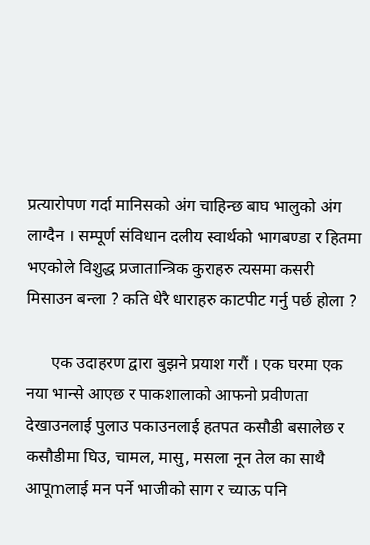प्रत्यारोपण गर्दा मानिसको अंग चाहिन्छ बाघ भालुको अंग लाग्दैन । सम्पूर्ण संविधान दलीय स्वार्थको भागबण्डा र हितमा भएकोले विशुद्ध प्रजातान्त्रिक कुराहरु त्यसमा कसरी मिसाउन बन्ला ? कति धेरै धाराहरु काटपीट गर्नु पर्छ होला ?

      एक उदाहरण द्वारा बुझने प्रयाश गरौं । एक घरमा एक नया भान्से आएछ र पाकशालाको आफनो प्रवीणता देखाउनलाई पुलाउ पकाउनलाई हतपत कसौडी बसालेछ र कसौडीमा घिउ, चामल, मासु, मसला नून तेल का साथै आपूmलाई मन पर्ने भाजीको साग र च्याऊ पनि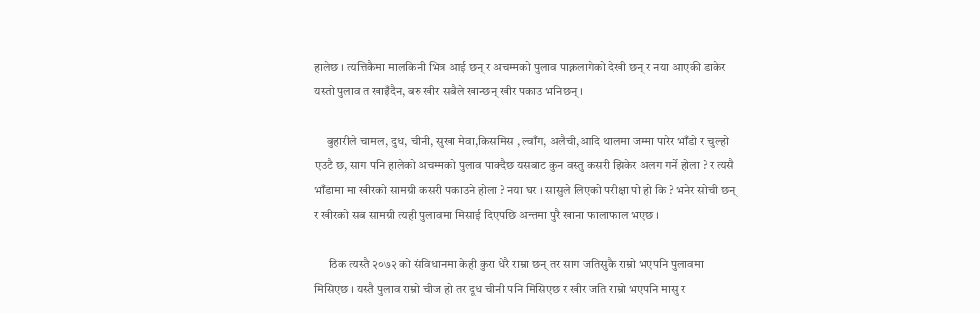हालेछ । त्यत्तिकैमा मालकिनी भित्र आई छन् र अचम्मको पुलाव पाक्नलागेको देखी छन् र नया आएकी डाकेर यस्तो पुलाव त खाइँदैन, बरु खीर सबैले खान्छन् खीर पकाउ भनिछन् ।

     बुहारीले चामल, दुध, चीनी, सुखा मेवा,किसमिस , ल्वाँग, अलैची,आदि थालमा जम्मा पारेर भाँडो र चुल्हो एउटै छ, साग पनि हालेको अचम्मको पुलाव पाक्दैछ यसबाट कुन वस्तु कसरी झिकेर अलग गर्ने होला ? र त्यसै भाँडामा मा खीरको सामग्री कसरी पकाउने होला ? नया घर । सासुले लिएको परीक्षा पो हो कि ? भनेर सोची छन् र खीरको सब सामग्री त्यही पुलावमा मिसाई दिएपछि अन्तमा पुरै खाना फालाफाल भएछ ।

      ठिक त्यस्तै २०७२ को संविधानमा केही कुरा धेरै राम्रा छन् तर साग जतिसुकै राम्रो भएपनि पुलावमा मिसिएछ । यस्तै पुलाव राम्रो चीज हो तर दूध चीनी पनि मिसिएछ र खीर जति राम्रो भएपनि मासु र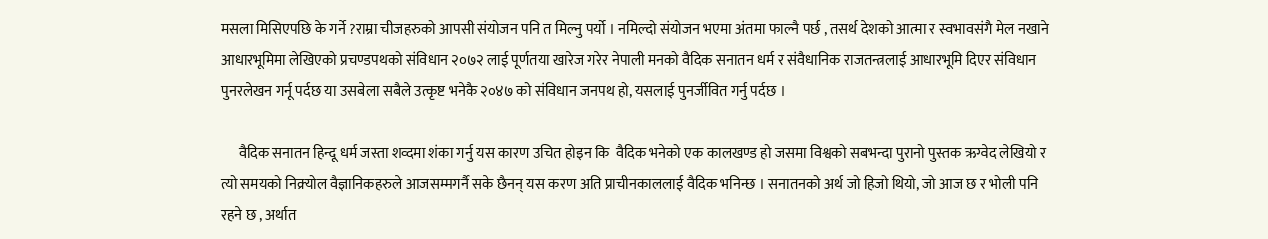मसला मिसिएपछि के गर्ने ?राम्रा चीजहरुको आपसी संयोजन पनि त मिल्नु पर्यो । नमिल्दो संयोजन भएमा अंतमा फाल्नै पर्छ , तसर्थ देशको आत्मा र स्वभावसंगै मेल नखाने आधारभूमिमा लेखिएको प्रचण्डपथको संविधान २०७२ लाई पूर्णतया खारेज गरेर नेपाली मनको वैदिक सनातन धर्म र संवैधानिक राजतन्त्रलाई आधारभूमि दिएर संविधान पुनरलेखन गर्नू पर्दछ या उसबेला सबैले उत्कृष्ट भनेकै २०४७ को संविधान जनपथ हो, यसलाई पुनर्जीवित गर्नु पर्दछ ।

      वैदिक सनातन हिन्दू धर्म जस्ता शव्दमा शंका गर्नु यस कारण उचित होइन कि  वैदिक भनेको एक कालखण्ड हो जसमा विश्वको सबभन्दा पुरानो पुस्तक ऋग्वेद लेखियो र त्यो समयको निक्र्योल वैज्ञानिकहरुले आजसम्मगर्नै सके छैनन् यस करण अति प्राचीनकाललाई वैदिक भनिन्छ । सनातनको अर्थ जो हिजो थियो, जो आज छ र भोली पनि रहने छ , अर्थात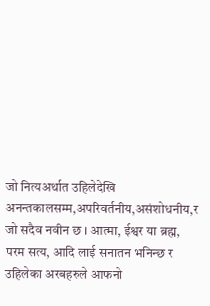जो नित्यअर्थात उहिलेदेखि अनन्तकालसम्म,अपरिवर्तनीय,असंशोधनीय,र जो सदैव नवीन छ । आत्मा, ईश्वर या ब्रह्म, परम सत्य, आदि लाई सनातन भनिन्छ र उहिलेका अरबहरुले आफनो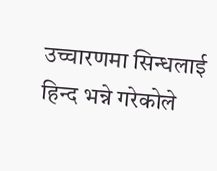उच्चारणमा सिन्धलाई हिन्द भन्ने गरेकोले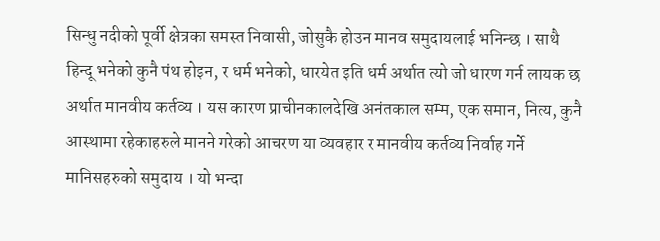सिन्धु नदीको पूर्वी क्षेत्रका समस्त निवासी, जोसुकै होउन मानव समुदायलाई भनिन्छ । साथै  हिन्दू भनेको कुनै पंथ होइन, र धर्म भनेको, धारयेत इति धर्म अर्थात त्यो जो धारण गर्न लायक छ अर्थात मानवीय कर्तव्य । यस कारण प्राचीनकालदेखि अनंतकाल सम्म, एक समान, नित्य, कुनै आस्थामा रहेकाहरुले मानने गरेको आचरण या व्यवहार र मानवीय कर्तव्य निर्वाह गर्ने मानिसहरुको समुदाय । यो भन्दा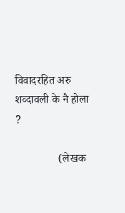विवादरहित अरु शव्दावली के नै होला ?

               (लेखक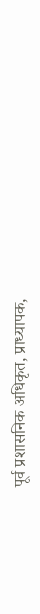पूर्व प्रशासनिक अधिकृत, प्राध्यापक,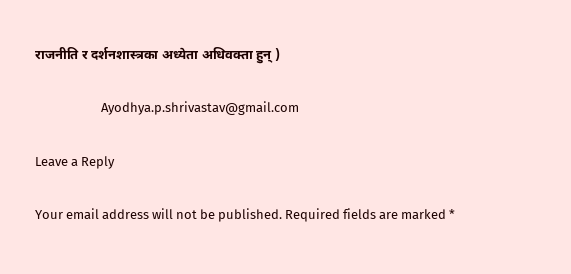राजनीति र दर्शनशास्त्रका अध्येता अधिवक्ता हुन् )

                      Ayodhya.p.shrivastav@gmail.com

Leave a Reply

Your email address will not be published. Required fields are marked *